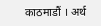काठमाडौं । अर्थ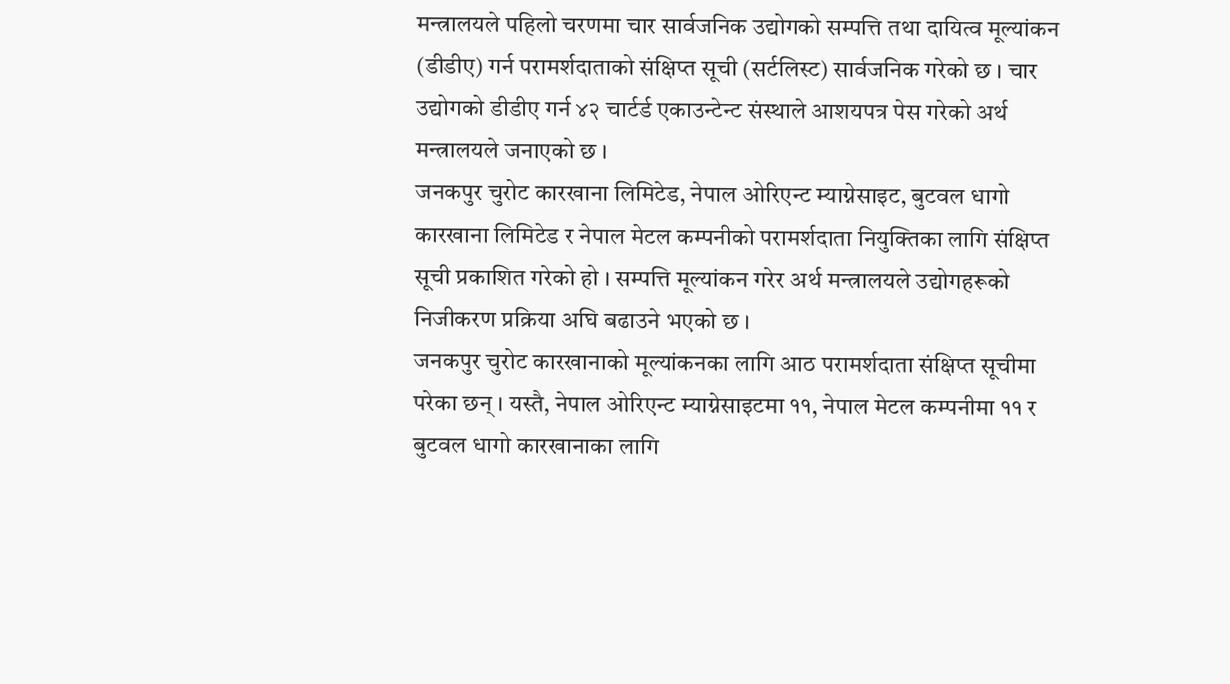मन्त्रालयले पहिलो चरणमा चार सार्वजनिक उद्योगको सम्पत्ति तथा दायित्व मूल्यांकन (डीडीए) गर्न परामर्शदाताको संक्षिप्त सूची (सर्टलिस्ट) सार्वजनिक गरेको छ । चार उद्योगको डीडीए गर्न ४२ चार्टर्ड एकाउन्टेन्ट संस्थाले आशयपत्र पेस गरेको अर्थ मन्त्रालयले जनाएको छ ।
जनकपुर चुरोट कारखाना लिमिटेड, नेपाल ओरिएन्ट म्याग्नेसाइट, बुटवल धागो कारखाना लिमिटेड र नेपाल मेटल कम्पनीको परामर्शदाता नियुक्तिका लागि संक्षिप्त सूची प्रकाशित गरेको हो । सम्पत्ति मूल्यांकन गरेर अर्थ मन्त्रालयले उद्योगहरूको निजीकरण प्रक्रिया अघि बढाउने भएको छ ।
जनकपुर चुरोट कारखानाको मूल्यांकनका लागि आठ परामर्शदाता संक्षिप्त सूचीमा परेका छन् । यस्तै, नेपाल ओरिएन्ट म्याग्नेसाइटमा ११, नेपाल मेटल कम्पनीमा ११ र बुटवल धागो कारखानाका लागि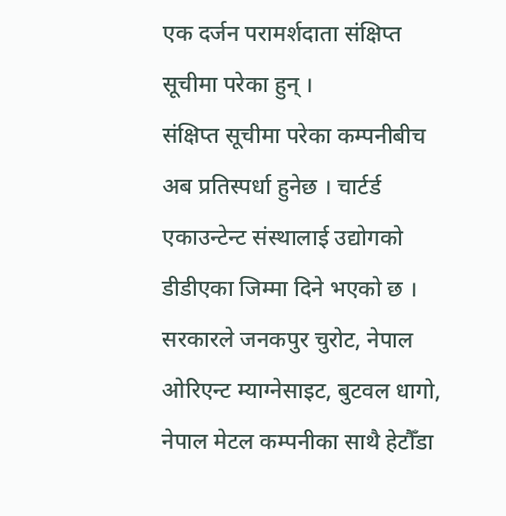एक दर्जन परामर्शदाता संक्षिप्त सूचीमा परेका हुन् ।
संक्षिप्त सूचीमा परेका कम्पनीबीच अब प्रतिस्पर्धा हुनेछ । चार्टर्ड एकाउन्टेन्ट संस्थालाई उद्योगको डीडीएका जिम्मा दिने भएको छ ।
सरकारले जनकपुर चुरोट, नेपाल ओरिएन्ट म्याग्नेसाइट, बुटवल धागो, नेपाल मेटल कम्पनीका साथै हेटौँडा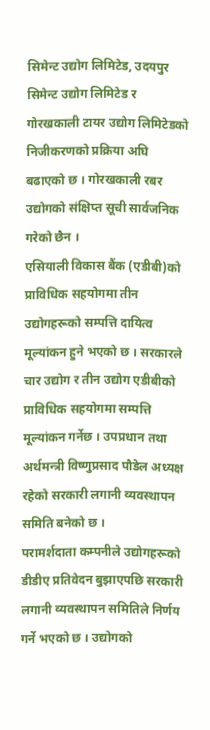सिमेन्ट उद्योग लिमिटेड, उदयपुर सिमेन्ट उद्योग लिमिटेड र गोरखकाली टायर उद्योग लिमिटेडको निजीकरणको प्रक्रिया अघि बढाएको छ । गोरखकाली रबर उद्योगको संक्षिप्त सूची सार्वजनिक गरेको छैन ।
एसियाली विकास बैंक (एडीबी)को प्राविधिक सहयोगमा तीन उद्योगहरूको सम्पत्ति दायित्व मूल्यांकन हुने भएको छ । सरकारले चार उद्योग र तीन उद्योग एडीबीको प्राविधिक सहयोगमा सम्पत्ति मूल्यांकन गर्नेछ । उपप्रधान तथा अर्थमन्त्री विष्णुप्रसाद पौडेल अध्यक्ष रहेको सरकारी लगानी व्यवस्थापन समिति बनेको छ ।
परामर्शदाता कम्पनीले उद्योगहरूको डीडीए प्रतिवेदन बुझाएपछि सरकारी लगानी व्यवस्थापन समितिले निर्णय गर्ने भएको छ । उद्योगको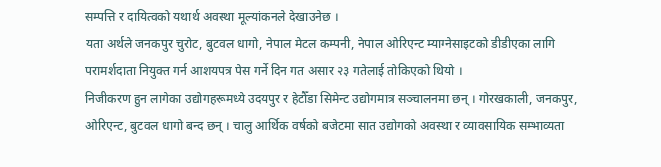सम्पत्ति र दायित्वको यथार्थ अवस्था मूल्यांकनले देखाउनेछ ।
यता अर्थले जनकपुर चुरोट, बुटवल धागो, नेपाल मेटल कम्पनी, नेपाल ओरिएन्ट म्याग्नेसाइटको डीडीएका लागि परामर्शदाता नियुक्त गर्न आशयपत्र पेस गर्ने दिन गत असार २३ गतेलाई तोकिएको थियो ।
निजीकरण हुन लागेका उद्योगहरूमध्ये उदयपुर र हेटौँडा सिमेन्ट उद्योगमात्र सञ्चालनमा छन् । गोरखकाली, जनकपुर, ओरिएन्ट, बुटवल धागो बन्द छन् । चालु आर्थिक वर्षको बजेटमा सात उद्योगको अवस्था र व्यावसायिक सम्भाव्यता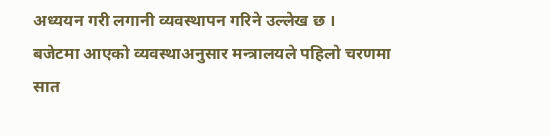अध्ययन गरी लगानी व्यवस्थापन गरिने उल्लेख छ ।
बजेटमा आएको व्यवस्थाअनुसार मन्त्रालयले पहिलो चरणमा सात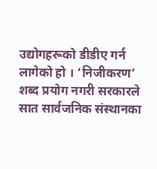उद्योगहरूको डीडीए गर्न लागेको हो । ‘निजीकरण’ शब्द प्रयोग नगरी सरकारले सात सार्वजनिक संस्थानका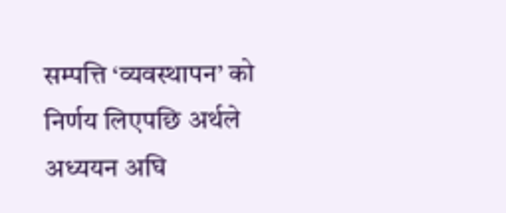सम्पत्ति ‘व्यवस्थापन’ को निर्णय लिएपछि अर्थले अध्ययन अघि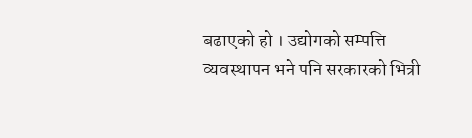बढाएको हो । उद्योगको सम्पत्ति व्यवस्थापन भने पनि सरकारको भित्री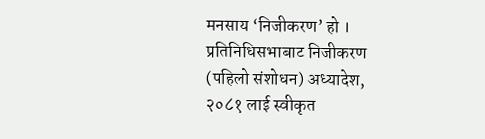मनसाय ‘निजीकरण’ हो ।
प्रतिनिधिसभाबाट निजीकरण (पहिलो संशोधन) अध्यादेश, २०८१ लाई स्वीकृत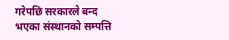गरेपछि सरकारले बन्द भएका संस्थानको सम्पत्ति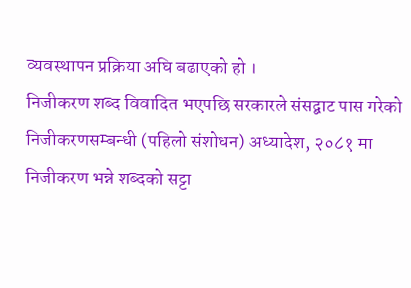व्यवस्थापन प्रक्रिया अघि बढाएको हो ।
निजीकरण शब्द विवादित भएपछि सरकारले संसद्बाट पास गरेको निजीकरणसम्बन्धी (पहिलो संशोधन) अध्यादेश, २०८१ मा निजीकरण भन्ने शब्दको सट्टा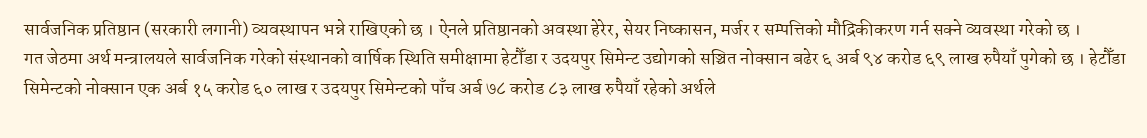सार्वजनिक प्रतिष्ठान (सरकारी लगानी) व्यवस्थापन भन्ने राखिएको छ । ऐनले प्रतिष्ठानको अवस्था हेरेर, सेयर निष्कासन, मर्जर र सम्पत्तिको मौद्रिकीकरण गर्न सक्ने व्यवस्था गरेको छ ।
गत जेठमा अर्थ मन्त्रालयले सार्वजनिक गरेको संस्थानको वार्षिक स्थिति समीक्षामा हेटौँडा र उदयपुर सिमेन्ट उद्योगको सञ्चित नोक्सान बढेर ६ अर्ब ९४ करोड ६९ लाख रुपैयाँ पुगेको छ । हेटौँडा सिमेन्टको नोक्सान एक अर्ब १५ करोड ६० लाख र उदयपुर सिमेन्टको पाँच अर्ब ७८ करोड ८३ लाख रुपैयाँ रहेको अर्थले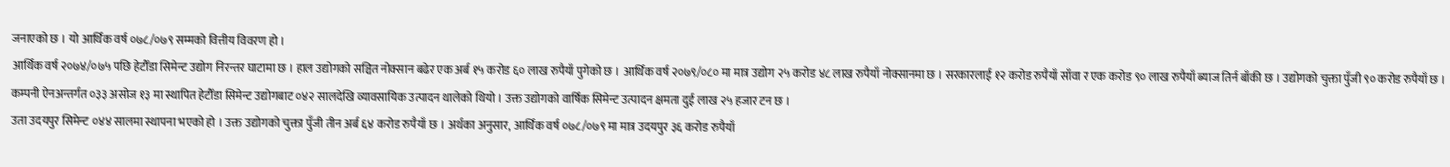जनाएको छ । यो आर्थिक वर्ष ०७८/०७९ सम्मको वित्तीय विवरण हो ।
आर्थिक वर्ष २०७४/०७५ पछि हेटौँडा सिमेन्ट उद्योग निरन्तर घाटामा छ । हाल उद्योगको सञ्चित नोक्सान बढेर एक अर्ब १५ करोड ६० लाख रुपैयाँ पुगेको छ । आर्थिक वर्ष २०७९/०८० मा मात्र उद्योग २५ करोड ४८ लाख रुपैयाँ नोक्सानमा छ । सरकारलाई १२ करोड रुपैयाँ साँवा र एक करोड ९० लाख रुपैयाँ ब्याज तिर्न बाँकी छ । उद्योगको चुक्ता पुँजी ९० करोड रुपैयाँ छ ।
कम्पनी ऐनअन्तर्गत ०३३ असोज १३ मा स्थापित हेटौँडा सिमेन्ट उद्योगबाट ०४२ सालदेखि व्यावसायिक उत्पादन थालेको थियो । उक्त उद्योगको वार्षिक सिमेन्ट उत्पादन क्षमता दुई लाख २५ हजार टन छ ।
उता उदयपुर सिमेन्ट ०४४ सालमा स्थापना भएको हो । उक्त उद्योगको चुक्ता पुँजी तीन अर्ब ६४ करोड रुपैयाँ छ । अर्थका अनुसार, आर्थिक वर्ष ०७८/०७९ मा मात्र उदयपुर ३६ करोड रुपैयाँ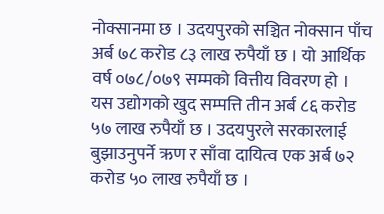नोक्सानमा छ । उदयपुरको सञ्चित नोक्सान पाँच अर्ब ७८ करोड ८३ लाख रुपैयाँ छ । यो आर्थिक वर्ष ०७८/०७९ सम्मको वित्तीय विवरण हो ।
यस उद्योगको खुद सम्पत्ति तीन अर्ब ८६ करोड ५७ लाख रुपैयाँ छ । उदयपुरले सरकारलाई बुझाउनुपर्ने ऋण र साँवा दायित्व एक अर्ब ७२ करोड ५० लाख रुपैयाँ छ ।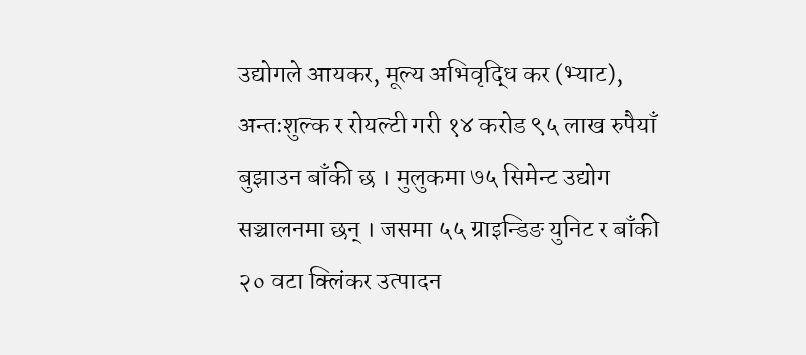उद्योगले आयकर, मूल्य अभिवृद्धि कर (भ्याट), अन्तःशुल्क र रोयल्टी गरी १४ करोड ९५ लाख रुपैयाँ बुझाउन बाँकी छ । मुलुकमा ७५ सिमेन्ट उद्योग सञ्चालनमा छन् । जसमा ५५ ग्राइन्डिङ युनिट र बाँकी २० वटा क्लिंकर उत्पादन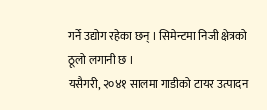गर्ने उद्योग रहेका छन् । सिमेन्टमा निजी क्षेत्रको ठूलो लगानी छ ।
यसैगरी, २०४१ सालमा गाडीको टायर उत्पादन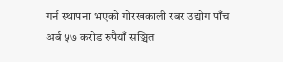गर्न स्थापना भएको गोरखकाली रबर उद्योग पाँच अर्ब ५७ करोड रुपैयाँ सञ्चित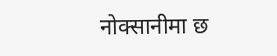नोक्सानीमा छ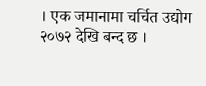। एक जमानामा चर्चित उद्योग २०७२ देखि बन्द छ ।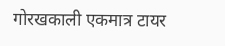गोरखकाली एकमात्र टायर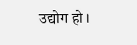उद्योग हो ।